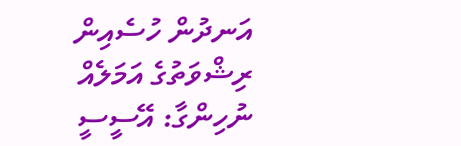އަނދުން ހުސެއިން ރިޝްވަތުގެ އަމަލެއް ނުހިންގާ: އޭސީސީ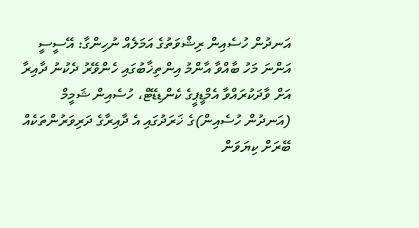އަނދުން ހުސެއިން ރިޝްވަތުގެ އަމަލެއް ނުހިންގާ: އޭސީސީ
އަންނަ މަހު ބާއްވާ އާންމު އިންތިޚާބުގައި ހެންވޭރު ދެކުނު ދާއިރާ އަށް ވާދަކުރައްވާ އެމްޑީޕީގެ ކެންޑިޑޭޓް، ހުސެއިން ޝަމީމް (އަނދުން ހުސެއިން)ގެ ޚަރަދުގައި އެ ދާއިރާގެ ދަރިވަރުންތަކެއް ބޭރަށް ކިޔަވަން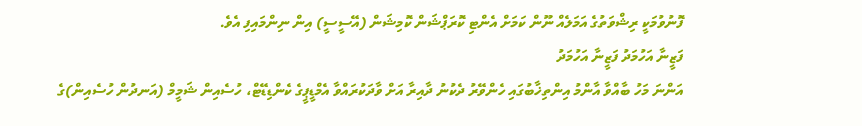ފޮނުވުމަކީ ރިޝްވަތުގެ އަމަލެއް ނޫން ކަމަށް އެންޓި ކޮރަޕްޝަން ކޮމިޝަން (އޭސީސީ) އިން ނިންމައިފި އެވެ.
ފަޒީނާ އަހުމަދު ފަޒީނާ އަހުމަދު
އަންނަ މަހު ބާއްވާ އާންމު އިންތިޚާބުގައި ހެންވޭރު ދެކުނު ދާއިރާ އަށް ވާދަކުރައްވާ އެމްޑީޕީގެ ކެންޑިޑޭޓް، ހުސެއިން ޝަމީމް (އަނދުން ހުސެއިން)ގެ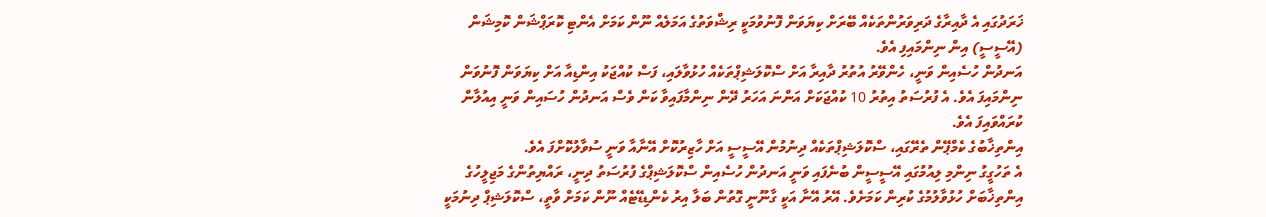ޚަރަދުގައި އެ ދާއިރާގެ ދަރިވަރުންތަކެއް ބޭރަށް ކިޔަވަން ފޮނުވުމަކީ ރިޝްވަތުގެ އަމަލެއް ނޫން ކަމަށް އެންޓި ކޮރަޕްޝަން ކޮމިޝަން (އޭސީސީ) އިން ނިންމައިފި އެވެ.
އަނދުން ހުސެއިން ވަނީ، ހެންވޭރު އުތުރު ދާއިރާ އަށް ސްކޮލަޝިޕްތަކެއް ހުޅުވާލައި، ފަސް ކުއްޖަކު އިންޑިއާ އަށް ކިޔަވަން ފޮނުވަން ނިންމައިފަ އެވެ. އެ ފުރުސަތު އިތުރު 10 ކުއްޖަކަށް އަންނަ އަހަރު ދޭން ނިންމާފައިވާ ކަން ވެސް އަނދުން ހުސައިން ވަނީ އިއުލާން ކުރައްވައިފަ އެވެ.
އިންތިޚާބުގެ ކެމްޕޭން ތެރޭގައި، ސްކޮލަޝިޕްތަކެއް ދިނުމުން އޭސީސީ އަށް ހާޒިރުކޮށް އޭނާއާ ވަނީ ސުވާލުކޮށްފަ އެވެ.
އެ ތަހުގީގު ނިންމި ލިއުމުގައި އޭސީސީން ބުނެފައި ވަނީ އަނދުން ހުސެއިން ސްކޮލަޝިޕްގެ ފުރުސަތު ދިނީ، ރައްޔިތުންގެ މަޖިލީހުގެ އިންތިޚާބަށް ހުޅުވާލުމުގެ ކުރިން ކަމަށެވެ. އޭރު އޭނާ އަކީ ގާނޫނީ ގޮތުން ބަލާ އިރު ކެންޑިޑޭޓެއް ނޫން ކަމަށް ވާތީ، ސްކޮލަޝިޕް ދިނުމަކީ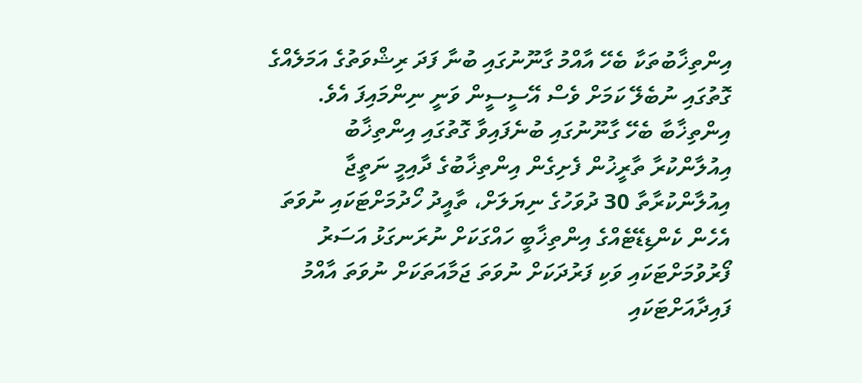އިންތިޚާބުތަކާ ބެހޭ އާއްމު ގާނޫނުގައި ބުނާ ފަދަ ރިޝްވަތުގެ އަމަލެއްގެ ގޮތުގައި ނުބެލޭ ކަމަށް ވެސް އޭސީސީން ވަނީ ނިންމައިފަ އެވެ.
އިންތިޚާބާ ބެހޭ ގާނޫނުގައި ބުނެފައިވާ ގޮތުގައި އިންތިޚާބު އިއުލާންކުރާ ތާރީޚުން ފެށިގެން އިންތިޚާބުގެ ދާއިމީ ނަތީޖާ އިއުލާންކުރާތާ 30 ދުވަހުގެ ނިޔަލަށް، ތާއީދު ހޯދުމަށްޓަކައި ނުވަތަ އެހެން ކެންޑިޑޭޓެއްގެ އިންތިޚާބީ ހައްގަކަށް ނުރަނގަޅު އަސަރު ފޯރުވުމަށްޓަކައި ވަކި ފަރުދަކަށް ނުވަތަ ޖަމާއަތަކަށް ނުވަތަ އާއްމު ފައިދާއަށްޓަކައި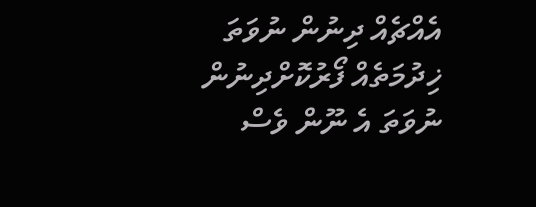އެއްޗެއް ދިނުން ނުވަތަ ޚިދުމަތެއް ފޯރުކޮށްދިނުން ނުވަތަ އެ ނޫން ވެސް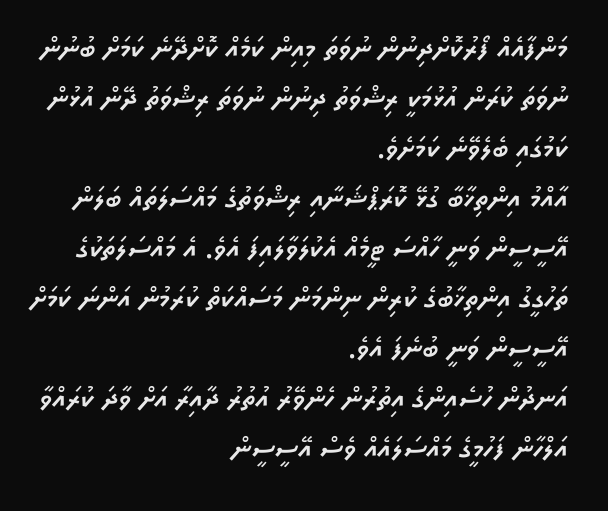މަންފާއެއް ފޯރުކޮށްދިނުން ނުވަތަ މިއިން ކަމެއް ކޮށްދޭނެ ކަމަށް ބުނުން ނުވަތަ ކުރަން އުޅުމަކީ ރިޝްވަތު ދިނުން ނުވަތަ ރިޝްވަތު ދޭން އުޅުން ކަމުގައި ބެލެވޭނެ ކަމަށެވެ.
އާއްމު އިންތިޚާބާ ގުޅޭ ކޮރަޕްޝަނާއި ރިޝްވަތުގެ މައްސަލަތައް ބަލަން އޭސީސީން ވަނީ ހާއްސަ ޓީމެއް އެކުލަވާލައިފަ އެވެ. އެ މައްސަލަތަކުގެ ތަހުގީގު އިންތިޚާބުގެ ކުރިން ނިންމަން މަސައްކަތް ކުރަމުން އަންނަ ކަމަށް އޭސީސީން ވަނީ ބުނެފަ އެވެ.
އަނދުން ހުސެއިންގެ އިތުރުން ހެންވޭރު އުތުރު ދާއިރާ އަށް ވާދަ ކުރައްވާ އަލްހާން ފަހުމީގެ މައްސަލައެއް ވެސް އޭސީސީން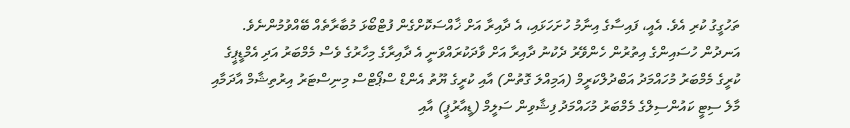ތަހުގީގު ކުރި އެވެ. އެއީ، ފައިސާގެ އިނާމު ހުށަހަޅައި، އެ ދާއިރާ އަށް ޚާއްސަކޮށްގެން ފުޓްބޯޅަ މުބާރާތެއް ބޭއްވުމުންނެވެ.
އަނދުން ހުސައިންގެ އިތުރުން ހެންވޭރު ދެކުނު ދާއިރާ އަށް ވާދަކުރައްވަނީ އެ ދާއިރާގެ މިހާރުގެ ވެސް މެމްބަރު އަދި އެމްޑީޕީގެ ކުރީގެ މެމްބަރު މުހައްމަދު އަބްދުލްކަރީމް (އަމިއްލަ ގޮތުން) އާއި ކުރީގެ ޔޫތު އެންޑް ސްޕޯޓްސް މިނިސްޓަރު އިރުތިޝާމް އާދަމާއި މާލެ ސިޓީ ކައުންސިލްގެ މެމްބަރު މުހައްމަދު ފިޝާވިން ސަލީމް (ޑީއާރުޕީ) އާއި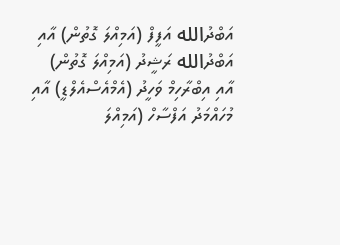އަބްދުالله އަފީފް (އަމިއްލަ ގޮތުން) އާއި އަބްދުالله ރަޝީދު (އަމިއްލަ ގޮތުން) އާއި އިބްރާހިމް ވަހީދު (އެމްއެސްއެލްޑީ) އާއި މުހައްމަދު އަފްސާހް (އަމިއްލަ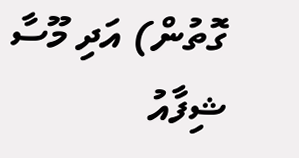ގޮތުން) އަދި މޫސާ ޝިފާއު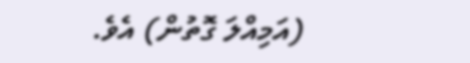(އަމިއްލަ ގޮތުން) އެވެ.